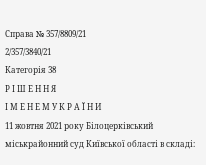Справа № 357/8809/21
2/357/3840/21
Категорія 38
Р І Ш Е Н Н Я
І М Е Н Е М У К Р А Ї Н И
11 жовтня 2021 року Білоцерківський міськрайонний суд Київської області в складі: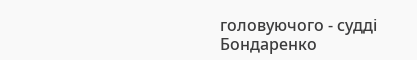головуючого - судді Бондаренко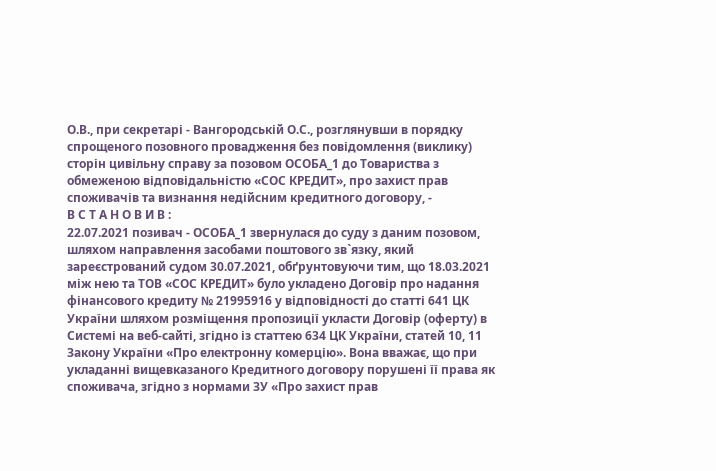О.В., при секретарі - Вангородській О.С., розглянувши в порядку спрощеного позовного провадження без повідомлення (виклику) сторін цивільну справу за позовом ОСОБА_1 до Товариства з обмеженою відповідальністю «СОС КРЕДИТ», про захист прав споживачів та визнання недійсним кредитного договору, -
В С Т А Н О В И В :
22.07.2021 позивач - ОСОБА_1 звернулася до суду з даним позовом, шляхом направлення засобами поштового зв`язку, який зареєстрований судом 30.07.2021, обґрунтовуючи тим, що 18.03.2021 між нею та ТОВ «СОС КРЕДИТ» було укладено Договір про надання фінансового кредиту № 21995916 у відповідності до статті 641 ЦК України шляхом розміщення пропозиції укласти Договір (оферту) в Системі на веб-сайті, згідно із статтею 634 ЦК України, статей 10, 11 Закону України «Про електронну комерцію». Вона вважає, що при укладанні вищевказаного Кредитного договору порушені її права як споживача, згідно з нормами ЗУ «Про захист прав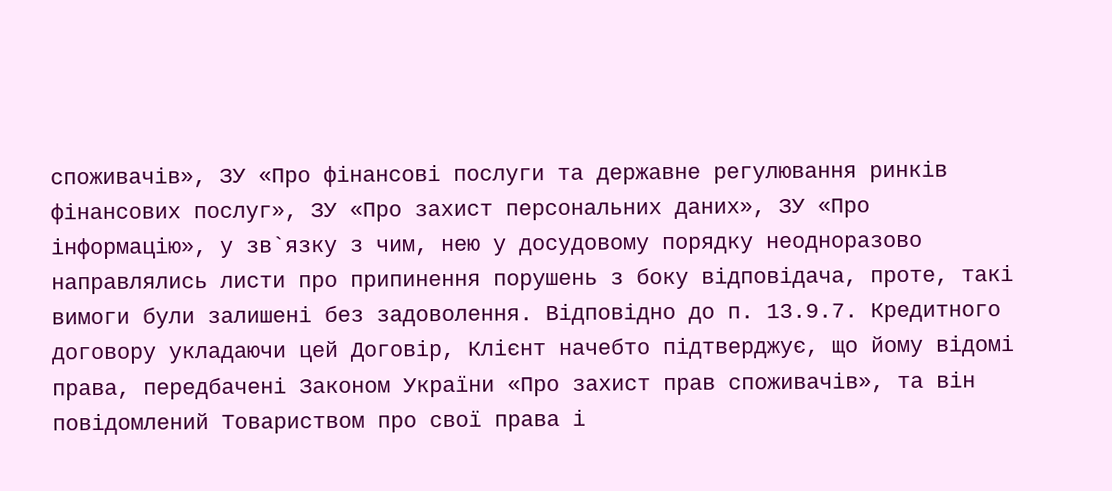споживачів», ЗУ «Про фінансові послуги та державне регулювання ринків фінансових послуг», ЗУ «Про захист персональних даних», ЗУ «Про інформацію», у зв`язку з чим, нею у досудовому порядку неодноразово направлялись листи про припинення порушень з боку відповідача, проте, такі вимоги були залишені без задоволення. Відповідно до п. 13.9.7. Кредитного договору укладаючи цей Договір, Клієнт начебто підтверджує, що йому відомі права, передбачені Законом України «Про захист прав споживачів», та він повідомлений Товариством про свої права і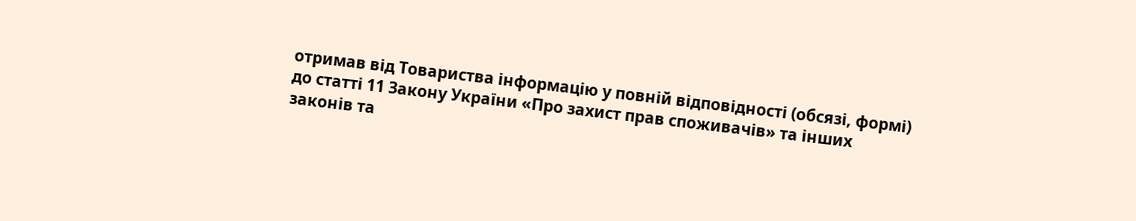отримав від Товариства інформацію у повній відповідності (обсязі, формі) до статті 11 Закону України «Про захист прав споживачів» та інших законів та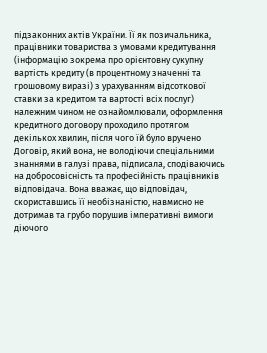підзаконних актів України. Її як позичальника, працівники товариства з умовами кредитування (інформацію зокрема про орієнтовну сукупну вартість кредиту (в процентному значенні та грошовому виразі) з урахуванням відсоткової ставки за кредитом та вартості всіх послуг) належним чином не ознайомлювали, оформлення кредитного договору проходило протягом декількох хвилин, після чого їй було вручено Договір, який вона, не володіючи спеціальними знаннями в галузі права, підписала, сподіваючись на добросовісність та професійність працівників відповідача. Вона вважає, що відповідач, скориставшись її необізнаністю, навмисно не дотримав та грубо порушив імперативні вимоги діючого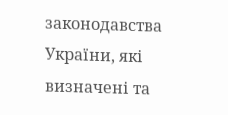законодавства України, які визначені та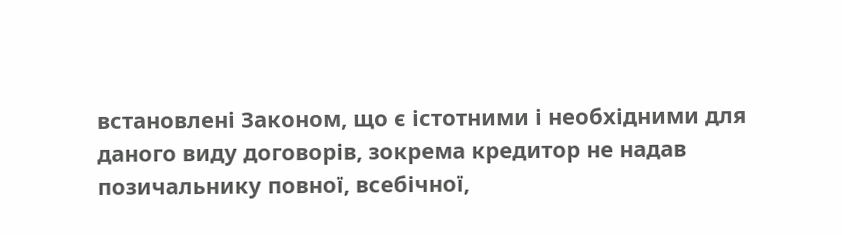встановлені Законом, що є істотними і необхідними для даного виду договорів, зокрема кредитор не надав позичальнику повної, всебічної,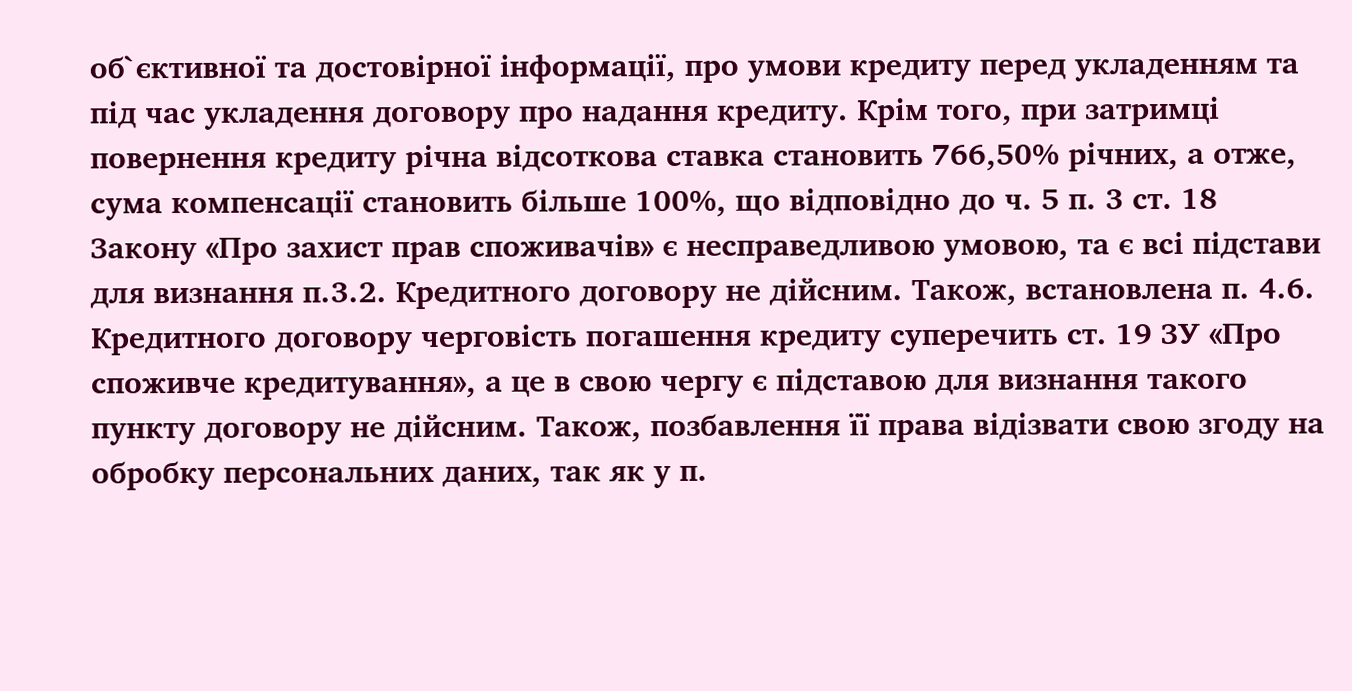об`єктивної та достовірної інформації, про умови кредиту перед укладенням та під час укладення договору про надання кредиту. Крім того, при затримці повернення кредиту річна відсоткова ставка становить 766,50% річних, а отже, сума компенсації становить більше 100%, що відповідно до ч. 5 п. 3 ст. 18 Закону «Про захист прав споживачів» є несправедливою умовою, та є всі підстави для визнання п.3.2. Кредитного договору не дійсним. Також, встановлена п. 4.6. Кредитного договору черговість погашення кредиту суперечить ст. 19 ЗУ «Про споживче кредитування», а це в свою чергу є підставою для визнання такого пункту договору не дійсним. Також, позбавлення її права відізвати свою згоду на обробку персональних даних, так як у п.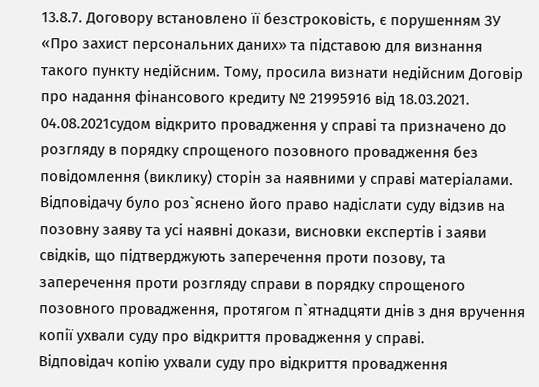13.8.7. Договору встановлено її безстроковість, є порушенням ЗУ «Про захист персональних даних» та підставою для визнання такого пункту недійсним. Тому, просила визнати недійсним Договір про надання фінансового кредиту № 21995916 від 18.03.2021.
04.08.2021судом відкрито провадження у справі та призначено до розгляду в порядку спрощеного позовного провадження без повідомлення (виклику) сторін за наявними у справі матеріалами.
Відповідачу було роз`яснено його право надіслати суду відзив на позовну заяву та усі наявні докази, висновки експертів і заяви свідків, що підтверджують заперечення проти позову, та заперечення проти розгляду справи в порядку спрощеного позовного провадження, протягом п`ятнадцяти днів з дня вручення копії ухвали суду про відкриття провадження у справі.
Відповідач копію ухвали суду про відкриття провадження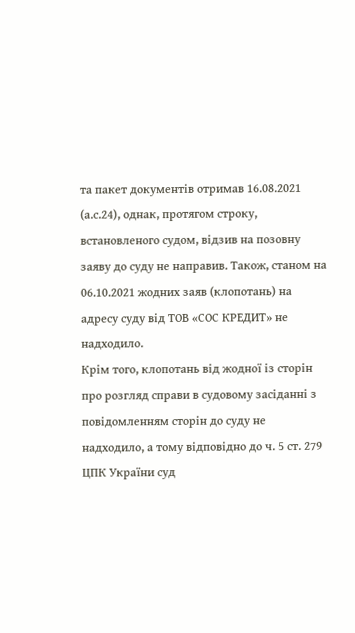та пакет документів отримав 16.08.2021 (а.с.24), однак, протягом строку, встановленого судом, відзив на позовну заяву до суду не направив. Також, станом на 06.10.2021 жодних заяв (клопотань) на адресу суду від ТОВ «СОС КРЕДИТ» не надходило.
Крім того, клопотань від жодної із сторін про розгляд справи в судовому засіданні з повідомленням сторін до суду не надходило, а тому відповідно до ч. 5 ст. 279 ЦПК України суд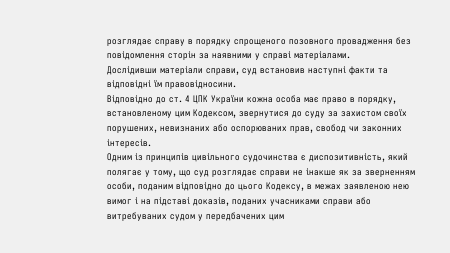розглядає справу в порядку спрощеного позовного провадження без повідомлення сторін за наявними у справі матеріалами.
Дослідивши матеріали справи, суд встановив наступні факти та відповідні їм правовідносини.
Відповідно до ст. 4 ЦПК України кожна особа має право в порядку, встановленому цим Кодексом, звернутися до суду за захистом своїх порушених, невизнаних або оспорюваних прав, свобод чи законних інтересів.
Одним із принципів цивільного судочинства є диспозитивність, який полягає у тому, що суд розглядає справи не інакше як за зверненням особи, поданим відповідно до цього Кодексу, в межах заявленою нею вимог і на підставі доказів, поданих учасниками справи або витребуваних судом у передбачених цим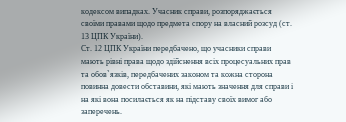кодексом випадках. Учасник справи, розпоряджається своїми правами щодо предмета спору на власний розсуд (ст. 13 ЦПК України).
Ст. 12 ЦПК України передбачено, що учасники справи мають рівні права щодо здійснення всіх процесуальних прав та обов`язків, передбачених законом та кожна сторона повинна довести обставини, які мають значення для справи і на які вона посилається як на підставу своїх вимог або заперечень.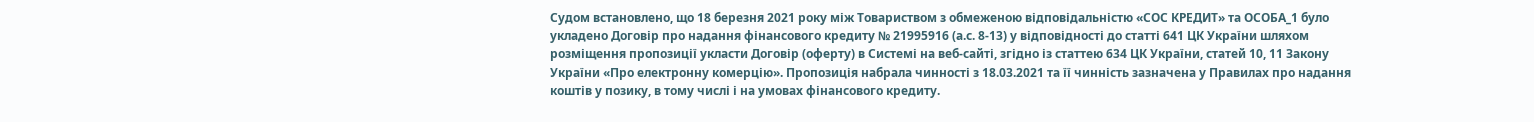Судом встановлено, що 18 березня 2021 року між Товариством з обмеженою відповідальністю «СОС КРЕДИТ» та ОСОБА_1 було укладено Договір про надання фінансового кредиту № 21995916 (а.с. 8-13) у відповідності до статті 641 ЦК України шляхом розміщення пропозиції укласти Договір (оферту) в Системі на веб-сайті, згідно із статтею 634 ЦК України, статей 10, 11 Закону України «Про електронну комерцію». Пропозиція набрала чинності з 18.03.2021 та її чинність зазначена у Правилах про надання коштів у позику, в тому числі і на умовах фінансового кредиту.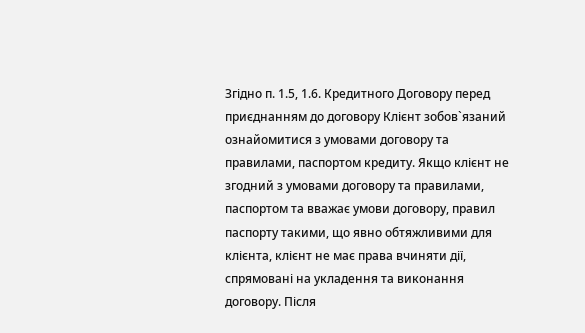Згідно п. 1.5, 1.6. Кредитного Договору перед приєднанням до договору Клієнт зобов`язаний ознайомитися з умовами договору та правилами, паспортом кредиту. Якщо клієнт не згодний з умовами договору та правилами, паспортом та вважає умови договору, правил паспорту такими, що явно обтяжливими для клієнта, клієнт не має права вчиняти дії, спрямовані на укладення та виконання договору. Після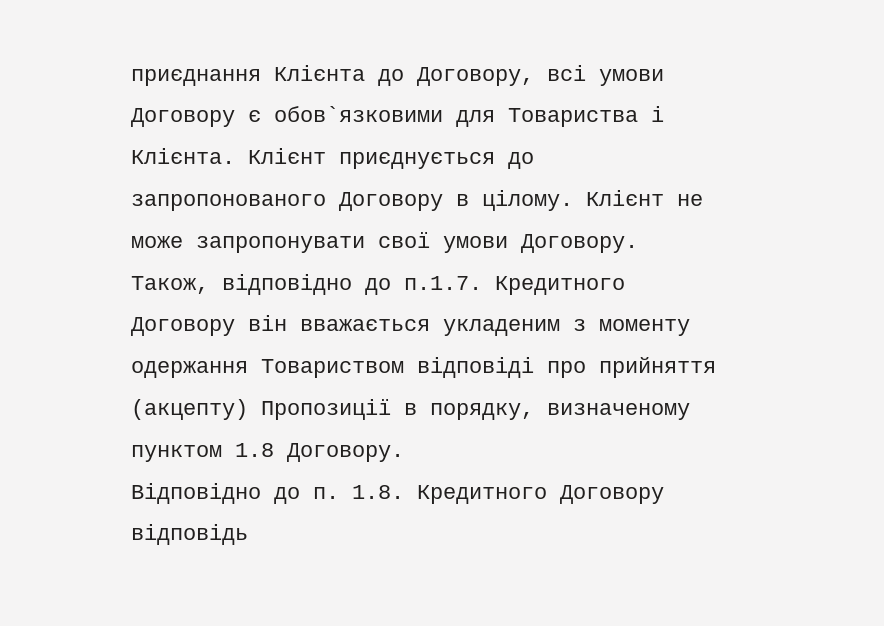приєднання Клієнта до Договору, всі умови Договору є обов`язковими для Товариства і Клієнта. Клієнт приєднується до запропонованого Договору в цілому. Клієнт не може запропонувати свої умови Договору.
Також, відповідно до п.1.7. Кредитного Договору він вважається укладеним з моменту одержання Товариством відповіді про прийняття (акцепту) Пропозиції в порядку, визначеному пунктом 1.8 Договору.
Відповідно до п. 1.8. Кредитного Договору відповідь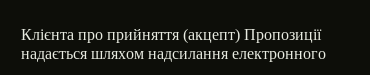Клієнта про прийняття (акцепт) Пропозиції надається шляхом надсилання електронного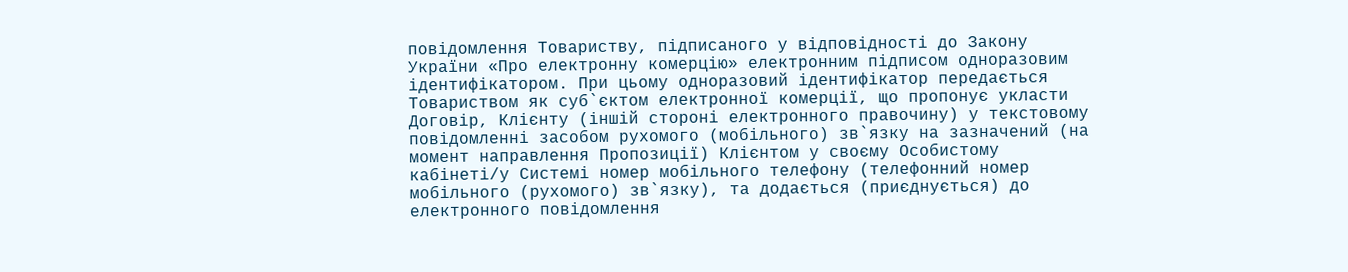повідомлення Товариству, підписаного у відповідності до Закону України «Про електронну комерцію» електронним підписом одноразовим ідентифікатором. При цьому одноразовий ідентифікатор передається Товариством як суб`єктом електронної комерції, що пропонує укласти Договір, Клієнту (іншій стороні електронного правочину) у текстовому повідомленні засобом рухомого (мобільного) зв`язку на зазначений (на момент направлення Пропозиції) Клієнтом у своєму Особистому кабінеті/у Системі номер мобільного телефону (телефонний номер мобільного (рухомого) зв`язку), та додається (приєднується) до електронного повідомлення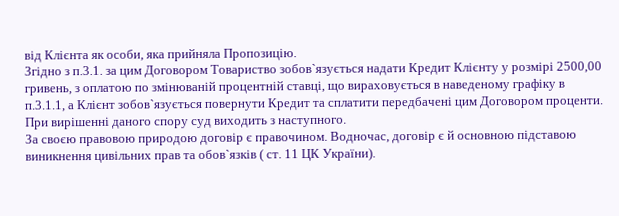від Клієнта як особи, яка прийняла Пропозицію.
Згідно з п.3.1. за цим Договором Товариство зобов`язується надати Кредит Клієнту у розмірі 2500,00 гривень, з оплатою по змінюваній процентній ставці, що вираховується в наведеному графіку в п.3.1.1, а Клієнт зобов`язується повернути Кредит та сплатити передбачені цим Договором проценти.
При вирішенні даного спору суд виходить з наступного.
За своєю правовою природою договір є правочином. Водночас, договір є й основною підставою виникнення цивільних прав та обов`язків ( ст. 11 ЦК України).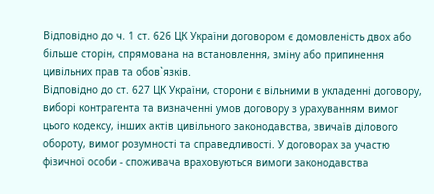Відповідно до ч. 1 ст. 626 ЦК України договором є домовленість двох або більше сторін, спрямована на встановлення, зміну або припинення цивільних прав та обов`язків.
Відповідно до ст. 627 ЦК України, сторони є вільними в укладенні договору, виборі контрагента та визначенні умов договору з урахуванням вимог цього кодексу, інших актів цивільного законодавства, звичаїв ділового обороту, вимог розумності та справедливості. У договорах за участю фізичної особи - споживача враховуються вимоги законодавства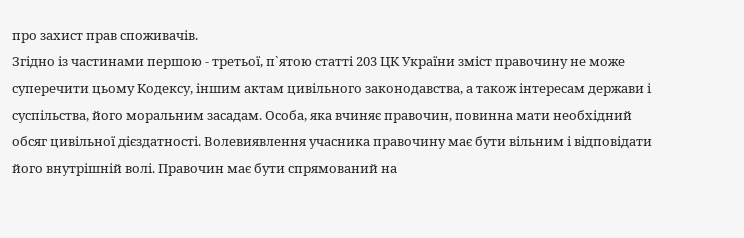про захист прав споживачів.
Згідно із частинами першою - третьої, п`ятою статті 203 ЦК України зміст правочину не може суперечити цьому Кодексу, іншим актам цивільного законодавства, а також інтересам держави і суспільства, його моральним засадам. Особа, яка вчиняє правочин, повинна мати необхідний обсяг цивільної дієздатності. Волевиявлення учасника правочину має бути вільним і відповідати його внутрішній волі. Правочин має бути спрямований на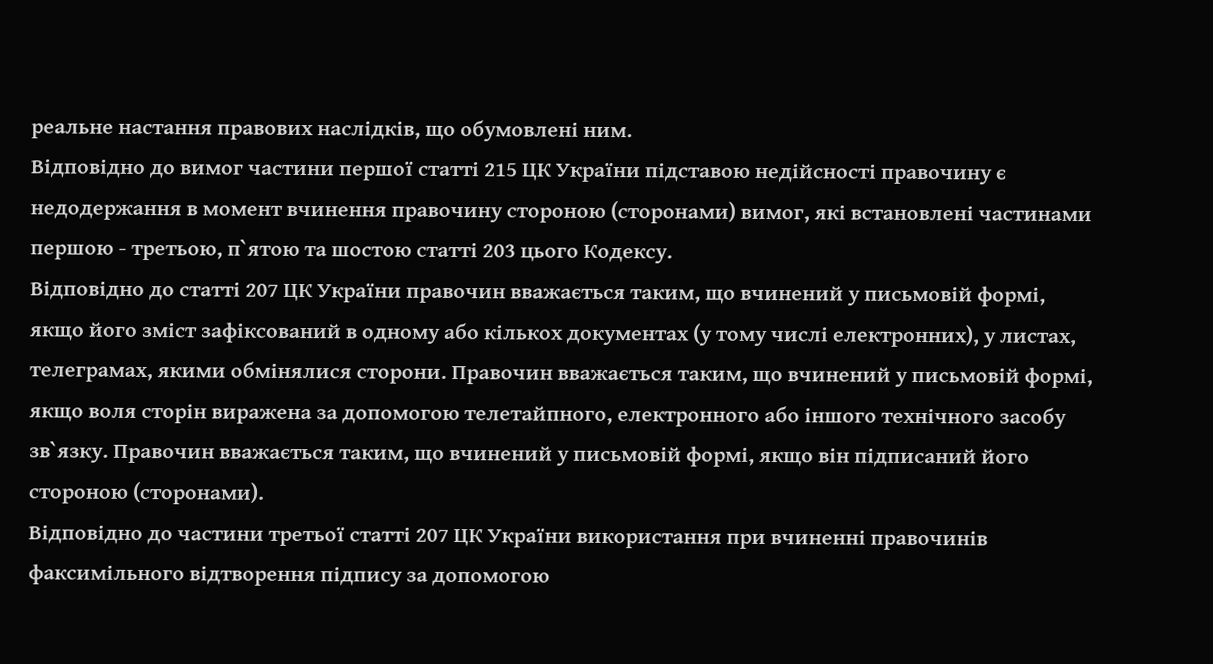реальне настання правових наслідків, що обумовлені ним.
Відповідно до вимог частини першої статті 215 ЦК України підставою недійсності правочину є недодержання в момент вчинення правочину стороною (сторонами) вимог, які встановлені частинами першою - третьою, п`ятою та шостою статті 203 цього Кодексу.
Відповідно до статті 207 ЦК України правочин вважається таким, що вчинений у письмовій формі, якщо його зміст зафіксований в одному або кількох документах (у тому числі електронних), у листах, телеграмах, якими обмінялися сторони. Правочин вважається таким, що вчинений у письмовій формі, якщо воля сторін виражена за допомогою телетайпного, електронного або іншого технічного засобу зв`язку. Правочин вважається таким, що вчинений у письмовій формі, якщо він підписаний його стороною (сторонами).
Відповідно до частини третьої статті 207 ЦК України використання при вчиненні правочинів факсимільного відтворення підпису за допомогою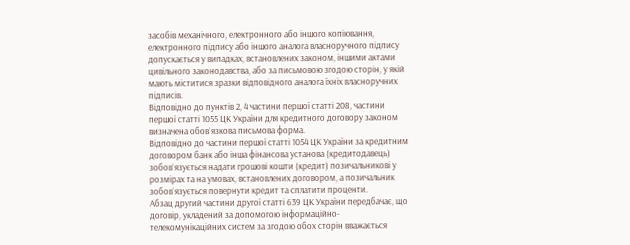засобів механічного, електронного або іншого копіювання, електронного підпису або іншого аналога власноручного підпису допускається у випадках, встановлених законом, іншими актами цивільного законодавства, або за письмовою згодою сторін, у якій мають міститися зразки відповідного аналога їхніх власноручних підписів.
Відповідно до пунктів 2, 4 частини першої статті 208, частини першої статті 1055 ЦК України для кредитного договору законом визначена обов`язкова письмова форма.
Відповідно до частини першої статті 1054 ЦК України за кредитним договором банк або інша фінансова установа (кредитодавець) зобов`язується надати грошові кошти (кредит) позичальникові у розмірах та на умовах, встановлених договором, а позичальник зобов`язується повернути кредит та сплатити проценти.
Абзац другий частини другої статті 639 ЦК України передбачає, що договір, укладений за допомогою інформаційно-телекомунікаційних систем за згодою обох сторін вважається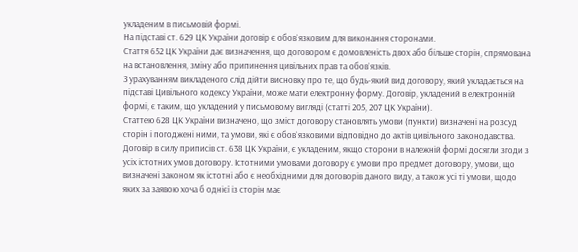укладеним в письмовій формі.
На підставі ст. 629 ЦК України договір є обов`язковим для виконання сторонами.
Стаття 652 ЦК України дає визначення, що договором є домовленість двох або більше сторін, спрямована на встановлення, зміну або припинення цивільних прав та обов`язків.
З урахуванням викладеного слід дійти висновку про те, що будь-який вид договору, який укладається на підставі Цивільного кодексу України, може мати електронну форму. Договір, укладений в електронній формі, є таким, що укладений у письмовому вигляді (статті 205, 207 ЦК України).
Статтею 628 ЦК України визначено, що зміст договору становлять умови (пункти) визначені на розсуд сторін і погоджені ними, та умови, які є обов`язковими відповідно до актів цивільного законодавства.
Договір в силу приписів ст. 638 ЦК України, є укладеним, якщо сторони в належній формі досягли згоди з усіх істотних умов договору. Істотними умовами договору є умови про предмет договору, умови, що визначені законом як істотні або є необхідними для договорів даного виду, а також усі ті умови, щодо яких за заявою хоча б однієї із сторін має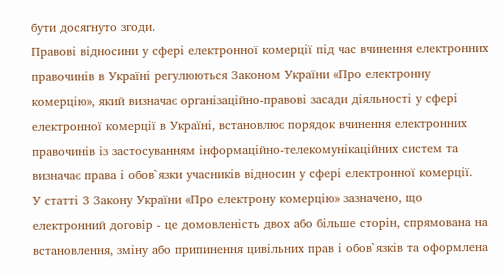бути досягнуто згоди.
Правові відносини у сфері електронної комерції під час вчинення електронних правочинів в Україні регулюються Законом України «Про електронну комерцію», який визначає організаційно-правові засади діяльності у сфері електронної комерції в Україні, встановлює порядок вчинення електронних правочинів із застосуванням інформаційно-телекомунікаційних систем та визначає права і обов`язки учасників відносин у сфері електронної комерції.
У статті 3 Закону України «Про електрону комерцію» зазначено, що електронний договір - це домовленість двох або більше сторін, спрямована на встановлення, зміну або припинення цивільних прав і обов`язків та оформлена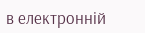в електронній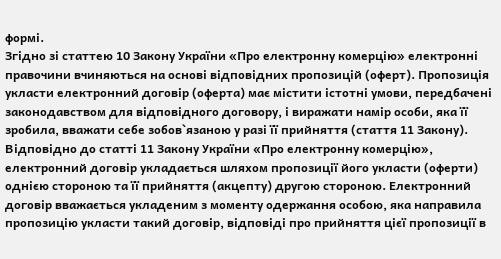формі.
Згідно зі статтею 10 Закону України «Про електронну комерцію» електронні правочини вчиняються на основі відповідних пропозицій (оферт). Пропозиція укласти електронний договір (оферта) має містити істотні умови, передбачені законодавством для відповідного договору, і виражати намір особи, яка її зробила, вважати себе зобов`язаною у разі її прийняття (стаття 11 Закону).
Відповідно до статті 11 Закону України «Про електронну комерцію», електронний договір укладається шляхом пропозиції його укласти (оферти) однією стороною та її прийняття (акцепту) другою стороною. Електронний договір вважається укладеним з моменту одержання особою, яка направила пропозицію укласти такий договір, відповіді про прийняття цієї пропозиції в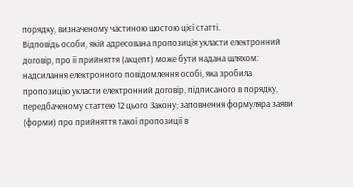порядку, визначеному частиною шостою цієї статті.
Відповідь особи, якій адресована пропозиція укласти електронний договір, про її прийняття (акцепт) може бути надана шляхом: надсилання електронного повідомлення особі, яка зробила пропозицію укласти електронний договір, підписаного в порядку, передбаченому статтею 12 цього Закону; заповнення формуляра заяви (форми) про прийняття такої пропозиції в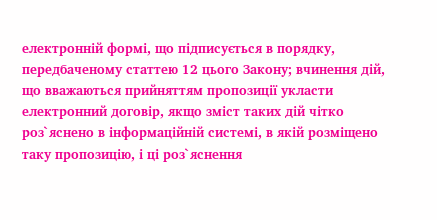електронній формі, що підписується в порядку, передбаченому статтею 12 цього Закону; вчинення дій, що вважаються прийняттям пропозиції укласти електронний договір, якщо зміст таких дій чітко роз`яснено в інформаційній системі, в якій розміщено таку пропозицію, і ці роз`яснення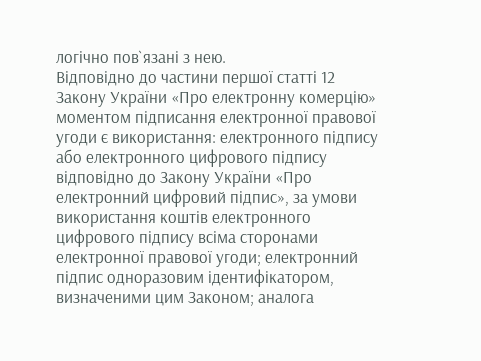логічно пов`язані з нею.
Відповідно до частини першої статті 12 Закону України «Про електронну комерцію» моментом підписання електронної правової угоди є використання: електронного підпису або електронного цифрового підпису відповідно до Закону України «Про електронний цифровий підпис», за умови використання коштів електронного цифрового підпису всіма сторонами електронної правової угоди; електронний підпис одноразовим ідентифікатором, визначеними цим Законом; аналога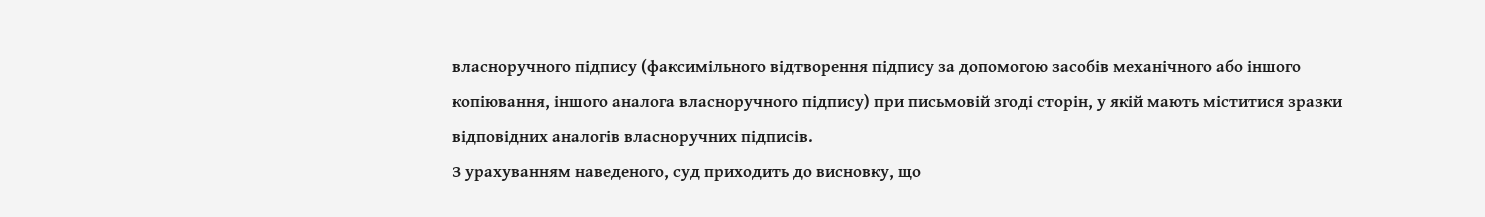власноручного підпису (факсимільного відтворення підпису за допомогою засобів механічного або іншого копіювання, іншого аналога власноручного підпису) при письмовій згоді сторін, у якій мають міститися зразки відповідних аналогів власноручних підписів.
З урахуванням наведеного, суд приходить до висновку, що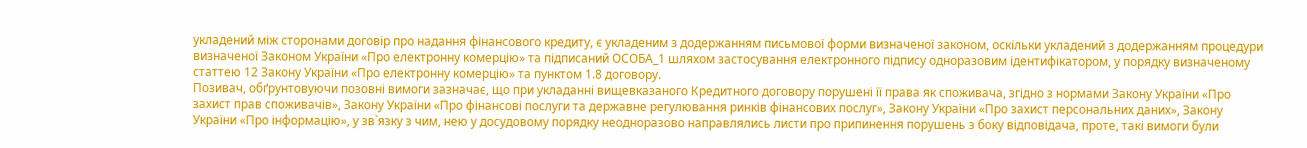укладений між сторонами договір про надання фінансового кредиту, є укладеним з додержанням письмової форми визначеної законом, оскільки укладений з додержанням процедури визначеної Законом України «Про електронну комерцію» та підписаний ОСОБА_1 шляхом застосування електронного підпису одноразовим ідентифікатором, у порядку визначеному статтею 12 Закону України «Про електронну комерцію» та пунктом 1.8 договору.
Позивач, обґрунтовуючи позовні вимоги зазначає, що при укладанні вищевказаного Кредитного договору порушені її права як споживача, згідно з нормами Закону України «Про захист прав споживачів», Закону України «Про фінансові послуги та державне регулювання ринків фінансових послуг», Закону України «Про захист персональних даних», Закону України «Про інформацію», у зв`язку з чим, нею у досудовому порядку неодноразово направлялись листи про припинення порушень з боку відповідача, проте, такі вимоги були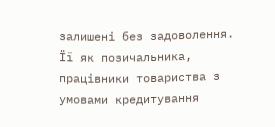залишені без задоволення. Її як позичальника, працівники товариства з умовами кредитування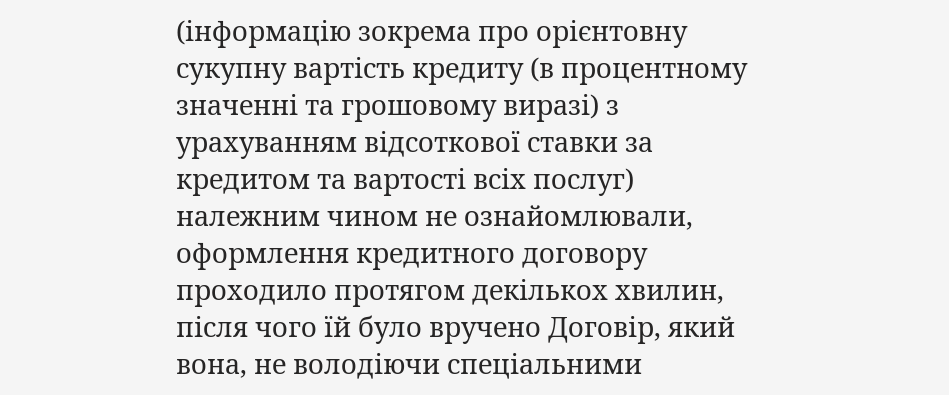(інформацію зокрема про орієнтовну сукупну вартість кредиту (в процентному значенні та грошовому виразі) з урахуванням відсоткової ставки за кредитом та вартості всіх послуг) належним чином не ознайомлювали, оформлення кредитного договору проходило протягом декількох хвилин, після чого їй було вручено Договір, який вона, не володіючи спеціальними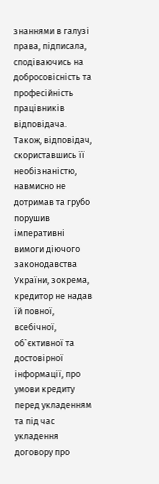знаннями в галузі права, підписала, сподіваючись на добросовісність та професійність працівників відповідача. Також, відповідач, скориставшись її необізнаністю, навмисно не дотримав та грубо порушив імперативні вимоги діючого законодавства України, зокрема, кредитор не надав їй повної, всебічної, об`єктивної та достовірної інформації, про умови кредиту перед укладенням та під час укладення договору про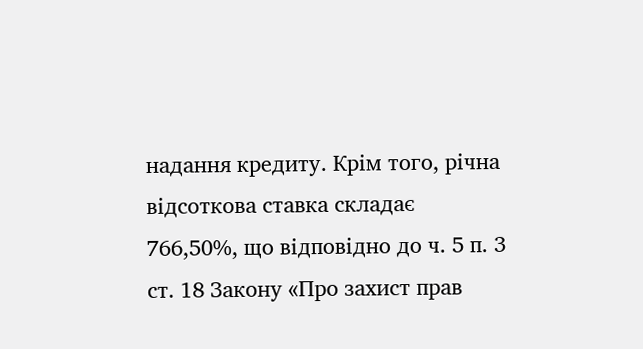надання кредиту. Крім того, річна відсоткова ставка складає 766,50%, що відповідно до ч. 5 п. 3 ст. 18 Закону «Про захист прав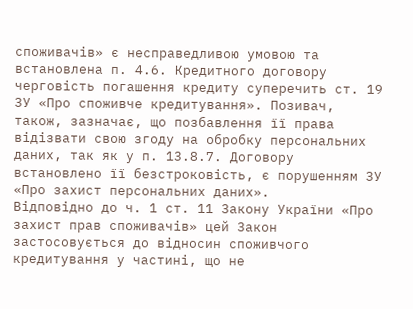споживачів» є несправедливою умовою та встановлена п. 4.6. Кредитного договору черговість погашення кредиту суперечить ст. 19 ЗУ «Про споживче кредитування». Позивач, також, зазначає, що позбавлення її права відізвати свою згоду на обробку персональних даних, так як у п. 13.8.7. Договору встановлено її безстроковість, є порушенням ЗУ «Про захист персональних даних».
Відповідно до ч. 1 ст. 11 Закону України «Про захист прав споживачів» цей Закон застосовується до відносин споживчого кредитування у частині, що не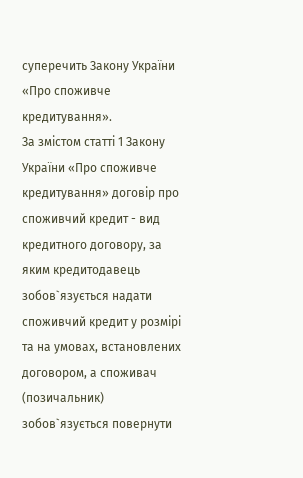суперечить Закону України «Про споживче кредитування».
За змістом статті 1 Закону України «Про споживче кредитування» договір про споживчий кредит - вид кредитного договору, за яким кредитодавець зобов`язується надати споживчий кредит у розмірі та на умовах, встановлених договором, а споживач (позичальник) зобов`язується повернути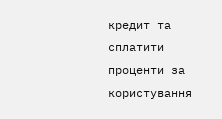кредит та сплатити проценти за користування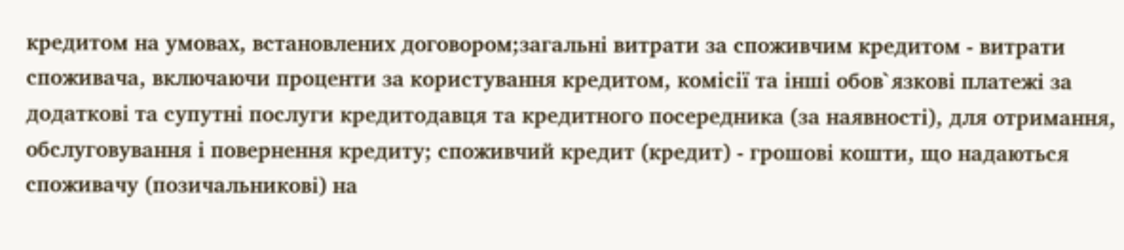кредитом на умовах, встановлених договором;загальні витрати за споживчим кредитом - витрати споживача, включаючи проценти за користування кредитом, комісії та інші обов`язкові платежі за додаткові та супутні послуги кредитодавця та кредитного посередника (за наявності), для отримання, обслуговування і повернення кредиту; споживчий кредит (кредит) - грошові кошти, що надаються споживачу (позичальникові) на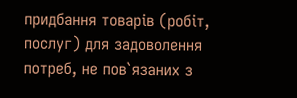придбання товарів (робіт, послуг) для задоволення потреб, не пов`язаних з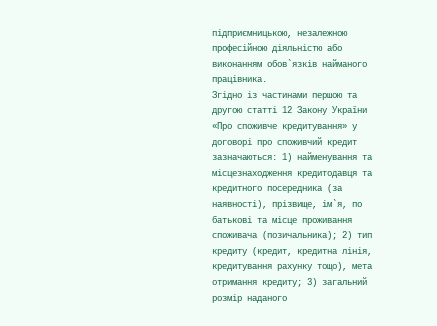підприємницькою, незалежною професійною діяльністю або виконанням обов`язків найманого працівника.
Згідно із частинами першою та другою статті 12 Закону України «Про споживче кредитування» у договорі про споживчий кредит зазначаються: 1) найменування та місцезнаходження кредитодавця та кредитного посередника (за наявності), прізвище, ім`я, по батькові та місце проживання споживача (позичальника); 2) тип кредиту (кредит, кредитна лінія, кредитування рахунку тощо), мета отримання кредиту; 3) загальний розмір наданого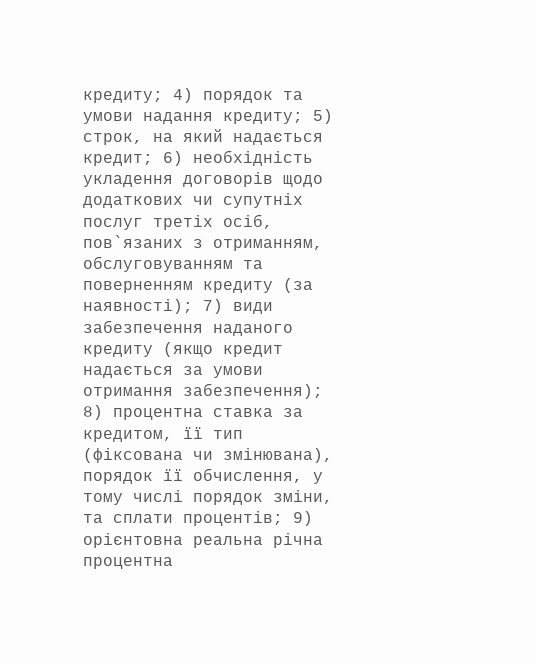кредиту; 4) порядок та умови надання кредиту; 5) строк, на який надається кредит; 6) необхідність укладення договорів щодо додаткових чи супутніх послуг третіх осіб, пов`язаних з отриманням, обслуговуванням та поверненням кредиту (за наявності); 7) види забезпечення наданого кредиту (якщо кредит надається за умови отримання забезпечення); 8) процентна ставка за кредитом, її тип (фіксована чи змінювана), порядок її обчислення, у тому числі порядок зміни, та сплати процентів; 9) орієнтовна реальна річна процентна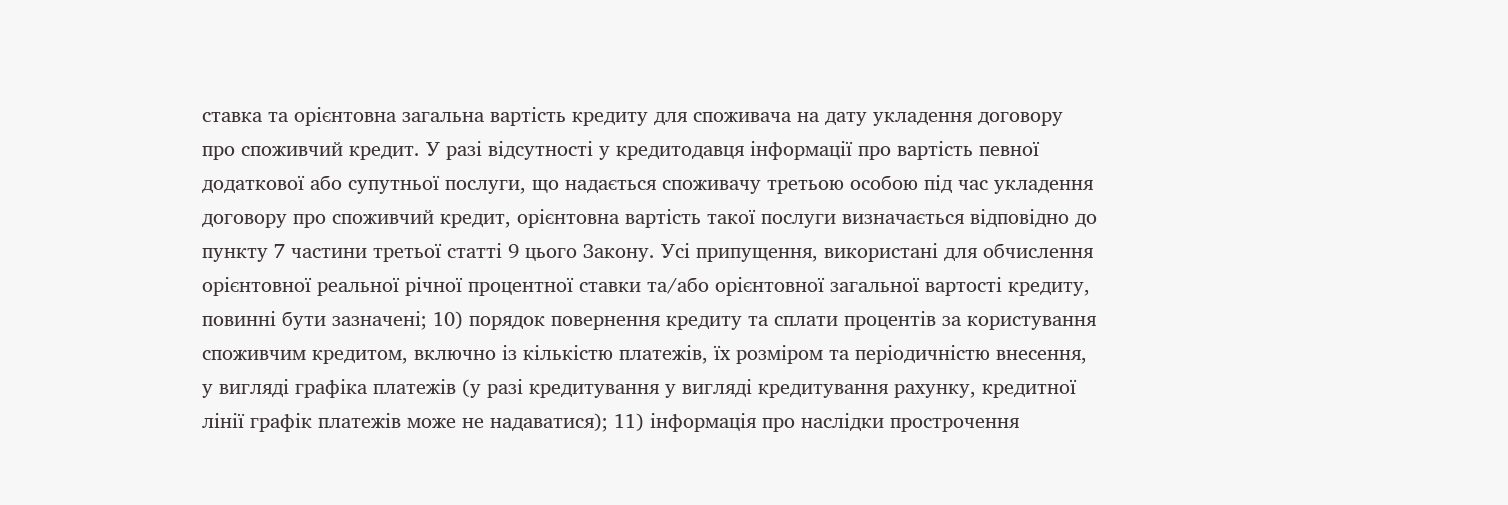ставка та орієнтовна загальна вартість кредиту для споживача на дату укладення договору про споживчий кредит. У разі відсутності у кредитодавця інформації про вартість певної додаткової або супутньої послуги, що надається споживачу третьою особою під час укладення договору про споживчий кредит, орієнтовна вартість такої послуги визначається відповідно до пункту 7 частини третьої статті 9 цього Закону. Усі припущення, використані для обчислення орієнтовної реальної річної процентної ставки та/або орієнтовної загальної вартості кредиту, повинні бути зазначені; 10) порядок повернення кредиту та сплати процентів за користування споживчим кредитом, включно із кількістю платежів, їх розміром та періодичністю внесення, у вигляді графіка платежів (у разі кредитування у вигляді кредитування рахунку, кредитної лінії графік платежів може не надаватися); 11) інформація про наслідки прострочення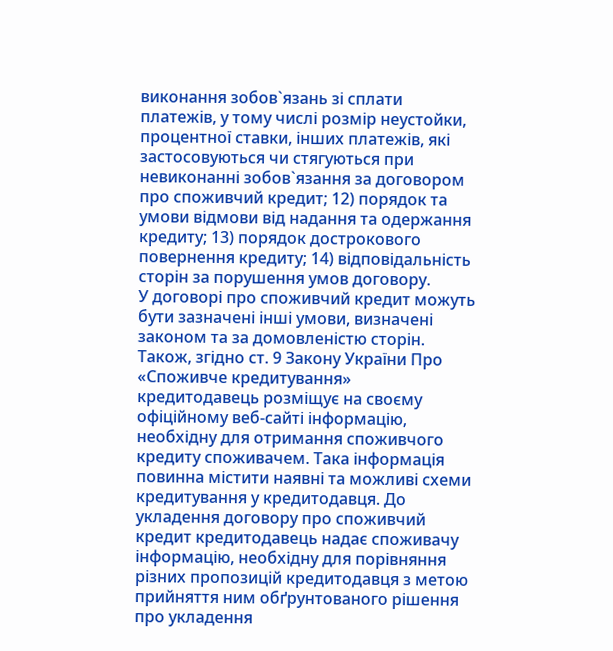виконання зобов`язань зі сплати платежів, у тому числі розмір неустойки, процентної ставки, інших платежів, які застосовуються чи стягуються при невиконанні зобов`язання за договором про споживчий кредит; 12) порядок та умови відмови від надання та одержання кредиту; 13) порядок дострокового повернення кредиту; 14) відповідальність сторін за порушення умов договору.
У договорі про споживчий кредит можуть бути зазначені інші умови, визначені законом та за домовленістю сторін.
Також, згідно ст. 9 Закону України Про «Споживче кредитування» кредитодавець розміщує на своєму офіційному веб-сайті інформацію, необхідну для отримання споживчого кредиту споживачем. Така інформація повинна містити наявні та можливі схеми кредитування у кредитодавця. До укладення договору про споживчий кредит кредитодавець надає споживачу інформацію, необхідну для порівняння різних пропозицій кредитодавця з метою прийняття ним обґрунтованого рішення про укладення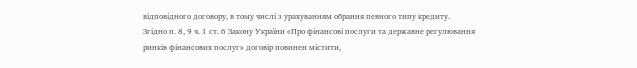відповідного договору, в тому числі з урахуванням обрання певного типу кредиту.
Згідно п. 8, 9 ч. 1 cт. 6 Закону України «Про фінансові послуги та державне регулювання ринків фінансових послуг» договір повинен містити,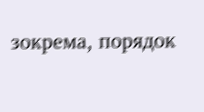зокрема, порядок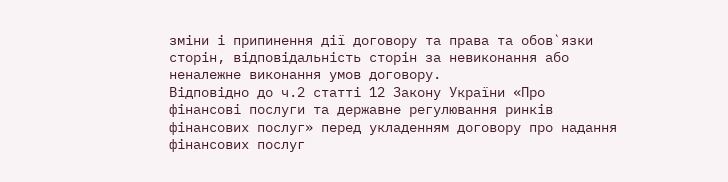зміни і припинення дії договору та права та обов`язки сторін, відповідальність сторін за невиконання або неналежне виконання умов договору.
Відповідно до ч.2 статті 12 Закону України «Про фінансові послуги та державне регулювання ринків фінансових послуг» перед укладенням договору про надання фінансових послуг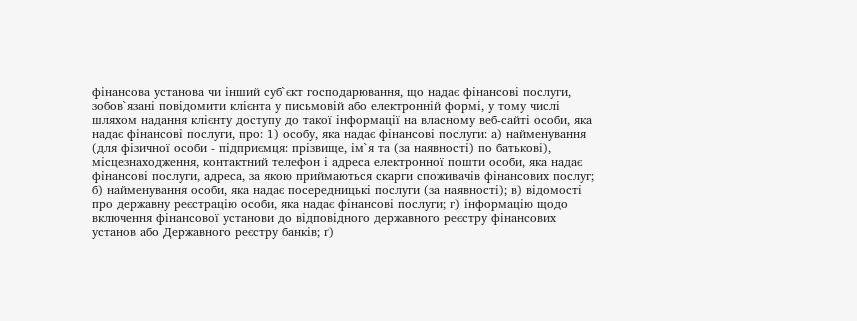фінансова установа чи інший суб`єкт господарювання, що надає фінансові послуги, зобов`язані повідомити клієнта у письмовій або електронній формі, у тому числі шляхом надання клієнту доступу до такої інформації на власному веб-сайті особи, яка надає фінансові послуги, про: 1) особу, яка надає фінансові послуги: а) найменування (для фізичної особи - підприємця: прізвище, ім`я та (за наявності) по батькові), місцезнаходження, контактний телефон і адреса електронної пошти особи, яка надає фінансові послуги, адреса, за якою приймаються скарги споживачів фінансових послуг; б) найменування особи, яка надає посередницькі послуги (за наявності); в) відомості про державну реєстрацію особи, яка надає фінансові послуги; г) інформацію щодо включення фінансової установи до відповідного державного реєстру фінансових установ або Державного реєстру банків; ґ)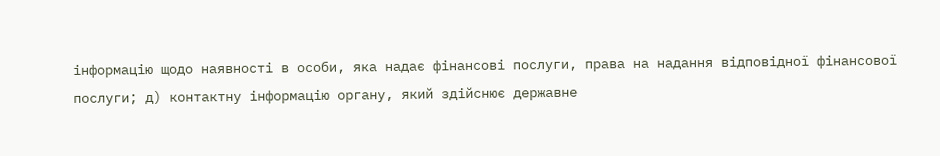інформацію щодо наявності в особи, яка надає фінансові послуги, права на надання відповідної фінансової послуги; д) контактну інформацію органу, який здійснює державне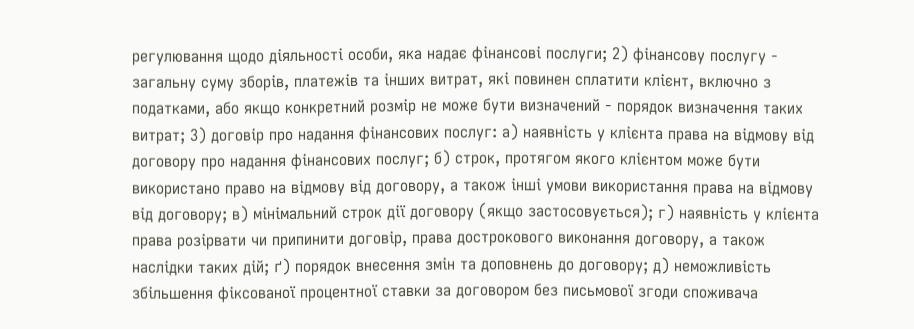регулювання щодо діяльності особи, яка надає фінансові послуги; 2) фінансову послугу - загальну суму зборів, платежів та інших витрат, які повинен сплатити клієнт, включно з податками, або якщо конкретний розмір не може бути визначений - порядок визначення таких витрат; 3) договір про надання фінансових послуг: а) наявність у клієнта права на відмову від договору про надання фінансових послуг; б) строк, протягом якого клієнтом може бути використано право на відмову від договору, а також інші умови використання права на відмову від договору; в) мінімальний строк дії договору (якщо застосовується); г) наявність у клієнта права розірвати чи припинити договір, права дострокового виконання договору, а також наслідки таких дій; ґ) порядок внесення змін та доповнень до договору; д) неможливість збільшення фіксованої процентної ставки за договором без письмової згоди споживача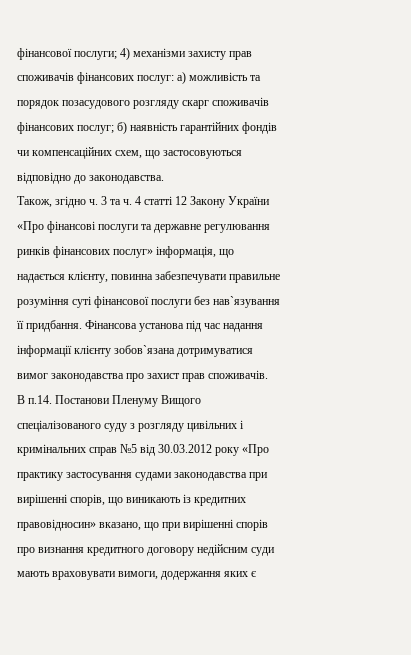фінансової послуги; 4) механізми захисту прав споживачів фінансових послуг: а) можливість та порядок позасудового розгляду скарг споживачів фінансових послуг; б) наявність гарантійних фондів чи компенсаційних схем, що застосовуються відповідно до законодавства.
Також, згідно ч. 3 та ч. 4 статті 12 Закону України «Про фінансові послуги та державне регулювання ринків фінансових послуг» інформація, що надається клієнту, повинна забезпечувати правильне розуміння суті фінансової послуги без нав`язування її придбання. Фінансова установа під час надання інформації клієнту зобов`язана дотримуватися вимог законодавства про захист прав споживачів.
В п.14. Постанови Пленуму Вищого спеціалізованого суду з розгляду цивільних і кримінальних справ №5 від 30.03.2012 року «Про практику застосування судами законодавства при вирішенні спорів, що виникають із кредитних правовідносин» вказано, що при вирішенні спорів про визнання кредитного договору недійсним суди мають враховувати вимоги, додержання яких є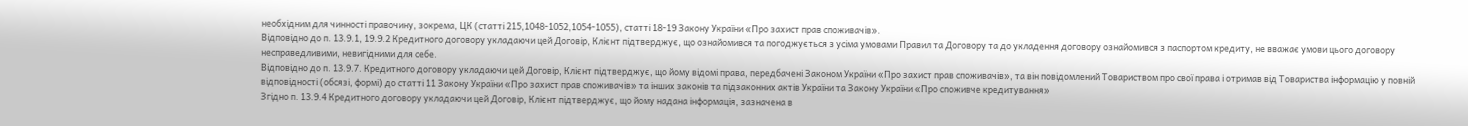необхідним для чинності правочину, зокрема, ЦК (статті 215,1048-1052,1054-1055), статті 18-19 Закону України «Про захист прав споживачів».
Відповідно до п. 13.9.1, 19.9.2 Кредитного договору укладаючи цей Договір, Клієнт підтверджує, що ознайомився та погоджується з усіма умовами Правил та Договору та до укладення договору ознайомився з паспортом кредиту, не вважає умови цього договору несправедливими, невигідними для себе.
Відповідно до п. 13.9.7. Кредитного договору укладаючи цей Договір, Клієнт підтверджує, що йому відомі права, передбачені Законом України «Про захист прав споживачів», та він повідомлений Товариством про свої права і отримав від Товариства інформацію у повній відповідності (обсязі, формі) до статті 11 Закону України «Про захист прав споживачів» та інших законів та підзаконних актів України та Закону України «Про споживче кредитування»
Згідно п. 13.9.4 Кредитного договору укладаючи цей Договір, Клієнт підтверджує, що йому надана інформація, зазначена в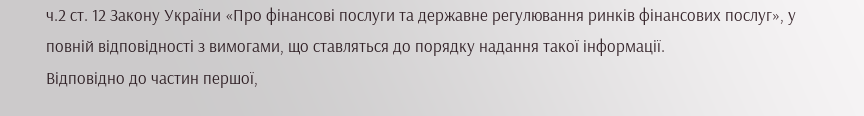ч.2 ст. 12 Закону України «Про фінансові послуги та державне регулювання ринків фінансових послуг», у повній відповідності з вимогами, що ставляться до порядку надання такої інформації.
Відповідно до частин першої,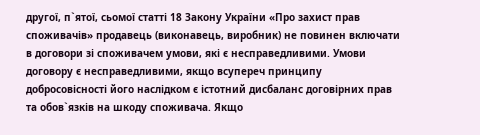другої, п`ятої, сьомої статті 18 Закону України «Про захист прав споживачів» продавець (виконавець, виробник) не повинен включати в договори зі споживачем умови, які є несправедливими. Умови договору є несправедливими, якщо всупереч принципу добросовісності його наслідком є істотний дисбаланс договірних прав та обов`язків на шкоду споживача. Якщо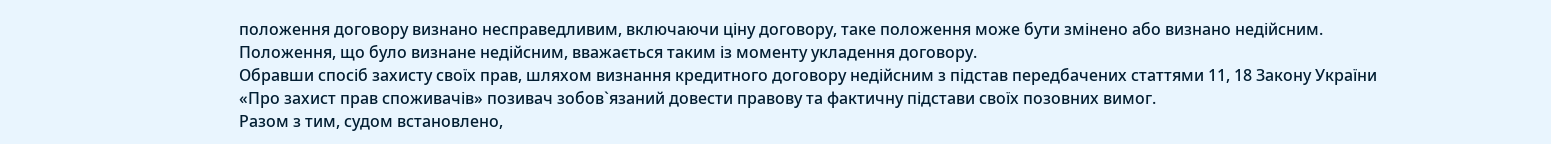положення договору визнано несправедливим, включаючи ціну договору, таке положення може бути змінено або визнано недійсним. Положення, що було визнане недійсним, вважається таким із моменту укладення договору.
Обравши спосіб захисту своїх прав, шляхом визнання кредитного договору недійсним з підстав передбачених статтями 11, 18 Закону України «Про захист прав споживачів» позивач зобов`язаний довести правову та фактичну підстави своїх позовних вимог.
Разом з тим, судом встановлено,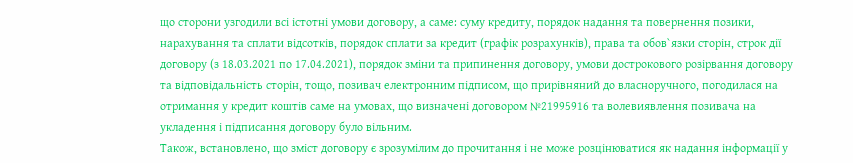що сторони узгодили всі істотні умови договору, а саме: суму кредиту, порядок надання та повернення позики, нарахування та сплати відсотків, порядок сплати за кредит (графік розрахунків), права та обов`язки сторін, строк дії договору (з 18.03.2021 по 17.04.2021), порядок зміни та припинення договору, умови дострокового розірвання договору та відповідальність сторін, тощо, позивач електронним підписом, що прирівняний до власноручного, погодилася на отримання у кредит коштів саме на умовах, що визначені договором №21995916 та волевиявлення позивача на укладення і підписання договору було вільним.
Також, встановлено, що зміст договору є зрозумілим до прочитання і не може розцінюватися як надання інформації у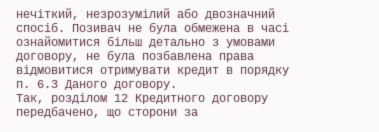нечіткий, незрозумілий або двозначний спосіб. Позивач не була обмежена в часі ознайомитися більш детально з умовами договору, не була позбавлена права відмовитися отримувати кредит в порядку п. 6.3 Даного договору.
Так, розділом 12 Кредитного договору передбачено, що сторони за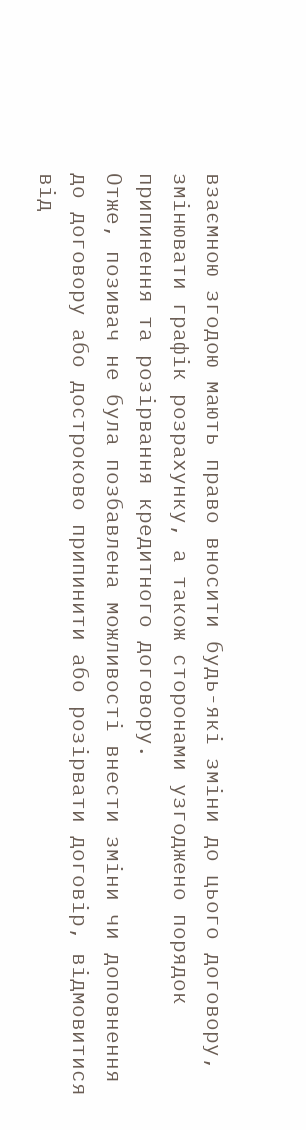взаємною згодою мають право вносити будь-які зміни до цього договору, змінювати графік розрахунку, а також сторонами узгоджено порядок припинення та розірвання кредитного договору.
Отже, позивач не була позбавлена можливості внести зміни чи доповнення до договору або достроково припинити або розірвати договір, відмовитися від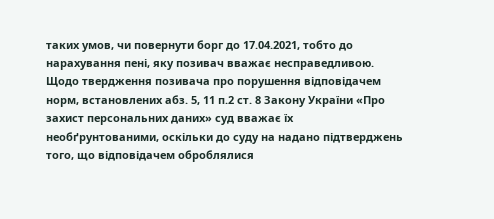таких умов, чи повернути борг до 17.04.2021, тобто до нарахування пені, яку позивач вважає несправедливою.
Щодо твердження позивача про порушення відповідачем норм, встановлених абз. 5, 11 п.2 ст. 8 Закону України «Про захист персональних даних» суд вважає їх необґрунтованими, оскільки до суду на надано підтверджень того, що відповідачем оброблялися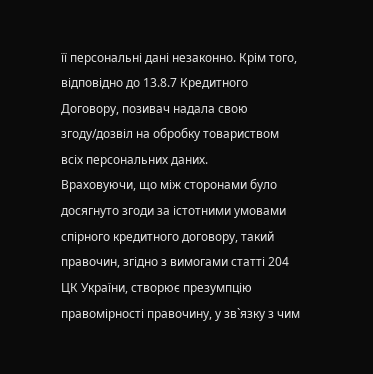її персональні дані незаконно. Крім того, відповідно до 13.8.7 Кредитного Договору, позивач надала свою згоду/дозвіл на обробку товариством всіх персональних даних.
Враховуючи, що між сторонами було досягнуто згоди за істотними умовами спірного кредитного договору, такий правочин, згідно з вимогами статті 204 ЦК України, створює презумпцію правомірності правочину, у зв`язку з чим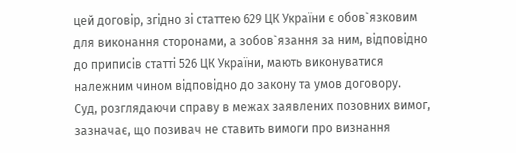цей договір, згідно зі статтею 629 ЦК України є обов`язковим для виконання сторонами, а зобов`язання за ним, відповідно до приписів статті 526 ЦК України, мають виконуватися належним чином відповідно до закону та умов договору.
Суд, розглядаючи справу в межах заявлених позовних вимог, зазначає, що позивач не ставить вимоги про визнання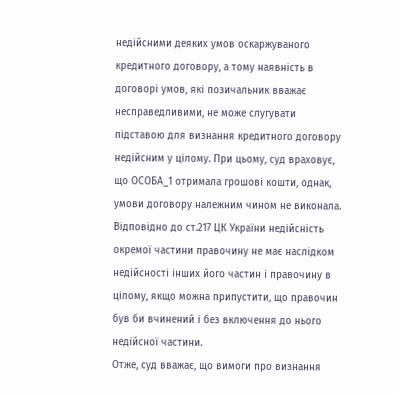недійсними деяких умов оскаржуваного кредитного договору, а тому наявність в договорі умов, які позичальник вважає несправедливими, не може слугувати підставою для визнання кредитного договору недійсним у цілому. При цьому, суд враховує, що ОСОБА_1 отримала грошові кошти, однак, умови договору належним чином не виконала.
Відповідно до ст.217 ЦК України недійсність окремої частини правочину не має наслідком недійсності інших його частин і правочину в цілому, якщо можна припустити, що правочин був би вчинений і без включення до нього недійсної частини.
Отже, суд вважає, що вимоги про визнання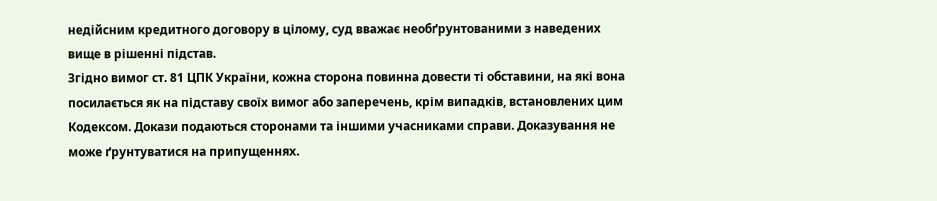недійсним кредитного договору в цілому, суд вважає необґрунтованими з наведених вище в рішенні підстав.
Згідно вимог ст. 81 ЦПК України, кожна сторона повинна довести ті обставини, на які вона посилається як на підставу своїх вимог або заперечень, крім випадків, встановлених цим Кодексом. Докази подаються сторонами та іншими учасниками справи. Доказування не може ґрунтуватися на припущеннях.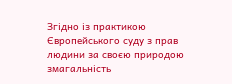Згідно із практикою Європейського суду з прав людини за своєю природою змагальність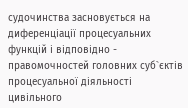судочинства засновується на диференціації процесуальних функцій і відповідно - правомочностей головних суб`єктів процесуальної діяльності цивільного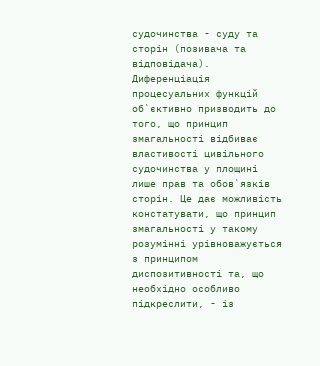судочинства - суду та сторін (позивача та відповідача). Диференціація процесуальних функцій об`єктивно призводить до того, що принцип змагальності відбиває властивості цивільного судочинства у площині лише прав та обов`язків сторін. Це дає можливість констатувати, що принцип змагальності у такому розумінні урівноважується з принципом диспозитивності та, що необхідно особливо підкреслити, - із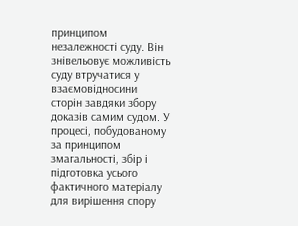принципом незалежності суду. Він знівельовує можливість суду втручатися у взаємовідносини сторін завдяки збору доказів самим судом. У процесі, побудованому за принципом змагальності, збір і підготовка усього фактичного матеріалу для вирішення спору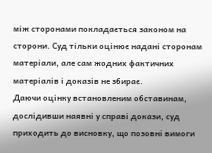між сторонами покладається законом на сторони. Суд тільки оцінює надані сторонам матеріали, але сам жодних фактичних матеріалів і доказів не збирає.
Даючи оцінку встановленим обставинам, дослідивши наявні у справі докази, суд приходить до висновку, що позовні вимоги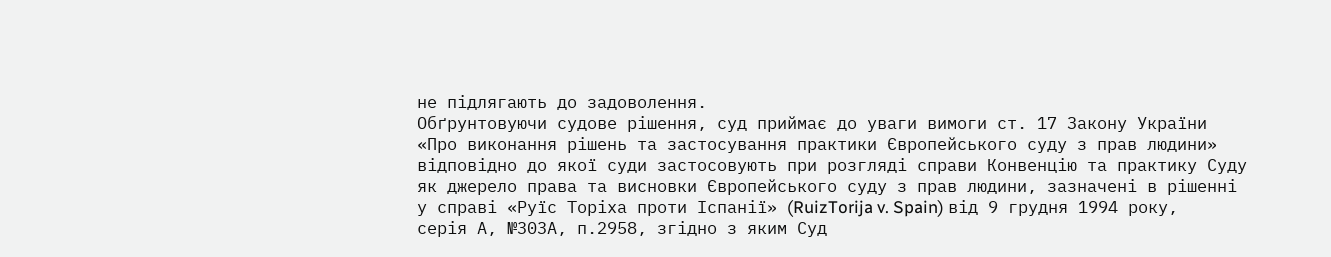не підлягають до задоволення.
Обґрунтовуючи судове рішення, суд приймає до уваги вимоги ст. 17 Закону України «Про виконання рішень та застосування практики Європейського суду з прав людини» відповідно до якої суди застосовують при розгляді справи Конвенцію та практику Суду як джерело права та висновки Європейського суду з прав людини, зазначені в рішенні у справі «Руїс Торіха проти Іспанії» (RuizTorija v. Spain) від 9 грудня 1994 року, серія А, №303А, п.2958, згідно з яким Суд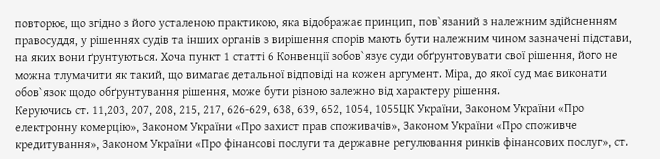повторює, що згідно з його усталеною практикою, яка відображає принцип, пов`язаний з належним здійсненням правосуддя, у рішеннях судів та інших органів з вирішення спорів мають бути належним чином зазначені підстави, на яких вони ґрунтуються. Хоча пункт 1 статті 6 Конвенції зобов`язує суди обґрунтовувати свої рішення, його не можна тлумачити як такий, що вимагає детальної відповіді на кожен аргумент. Міра, до якої суд має виконати обов`язок щодо обґрунтування рішення, може бути різною залежно від характеру рішення.
Керуючись ст. 11,203, 207, 208, 215, 217, 626-629, 638, 639, 652, 1054, 1055ЦК України, Законом України «Про електронну комерцію», Законом України «Про захист прав споживачів», Законом України «Про споживче кредитування», Законом України «Про фінансові послуги та державне регулювання ринків фінансових послуг», ст.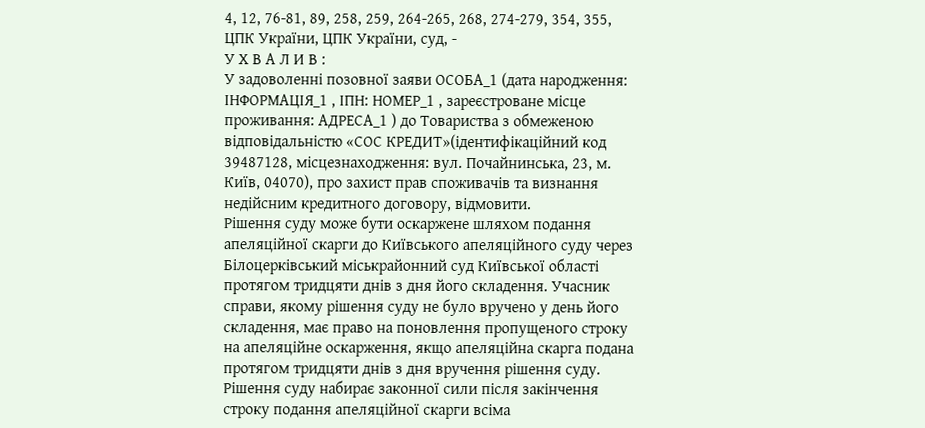4, 12, 76-81, 89, 258, 259, 264-265, 268, 274-279, 354, 355, ЦПК України, ЦПК України, суд, -
У Х В А Л И В :
У задоволенні позовної заяви ОСОБА_1 (дата народження: ІНФОРМАЦІЯ_1 , ІПН: НОМЕР_1 , зареєстроване місце проживання: АДРЕСА_1 ) до Товариства з обмеженою відповідальністю «СОС КРЕДИТ»(ідентифікаційний код 39487128, місцезнаходження: вул. Почайнинська, 23, м. Київ, 04070), про захист прав споживачів та визнання недійсним кредитного договору, відмовити.
Рішення суду може бути оскаржене шляхом подання апеляційної скарги до Київського апеляційного суду через Білоцерківський міськрайонний суд Київської області протягом тридцяти днів з дня його складення. Учасник справи, якому рішення суду не було вручено у день його складення, має право на поновлення пропущеного строку на апеляційне оскарження, якщо апеляційна скарга подана протягом тридцяти днів з дня вручення рішення суду.
Рішення суду набирає законної сили після закінчення строку подання апеляційної скарги всіма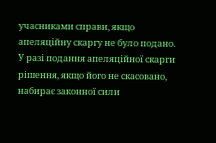учасниками справи, якщо апеляційну скаргу не було подано. У разі подання апеляційної скарги рішення, якщо його не скасовано, набирає законної сили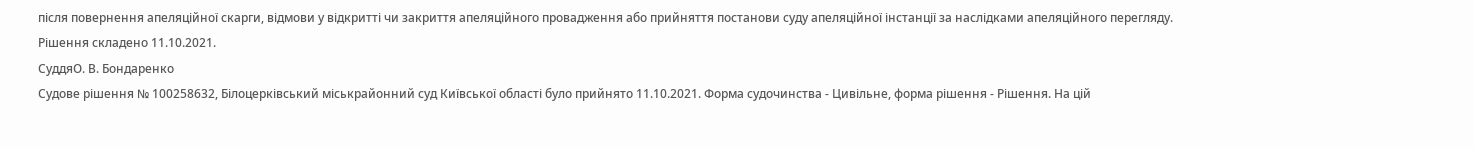після повернення апеляційної скарги, відмови у відкритті чи закриття апеляційного провадження або прийняття постанови суду апеляційної інстанції за наслідками апеляційного перегляду.
Рішення складено 11.10.2021.
СуддяО. В. Бондаренко
Судове рішення № 100258632, Білоцерківський міськрайонний суд Київської області було прийнято 11.10.2021. Форма судочинства - Цивільне, форма рішення - Рішення. На цій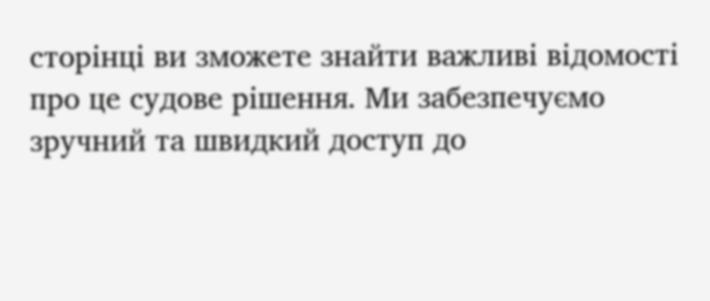сторінці ви зможете знайти важливі відомості про це судове рішення. Ми забезпечуємо зручний та швидкий доступ до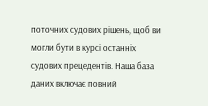поточних судових рішень, щоб ви могли бути в курсі останніх судових прецедентів. Наша база даних включає повний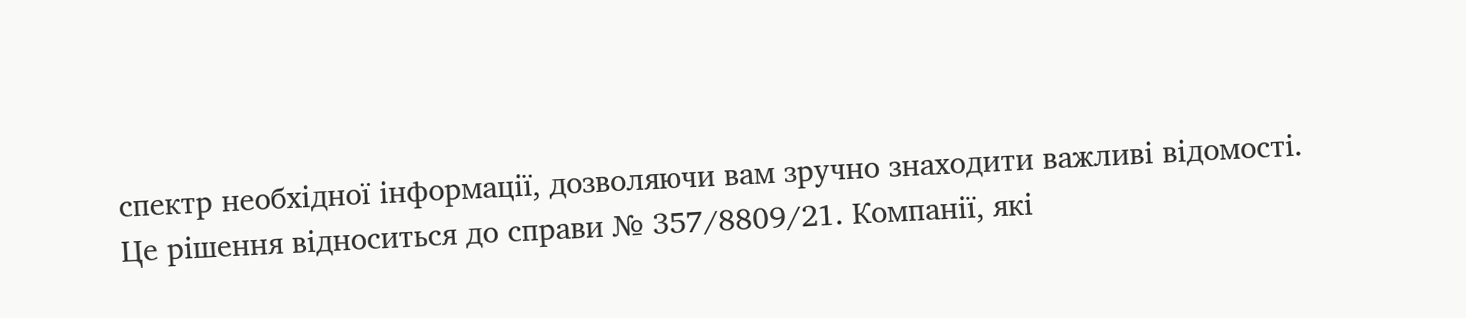спектр необхідної інформації, дозволяючи вам зручно знаходити важливі відомості.
Це рішення відноситься до справи № 357/8809/21. Компанії, які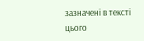зазначені в тексті цього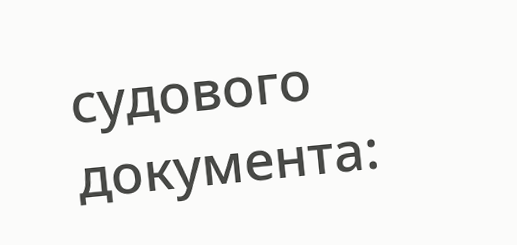судового документа: